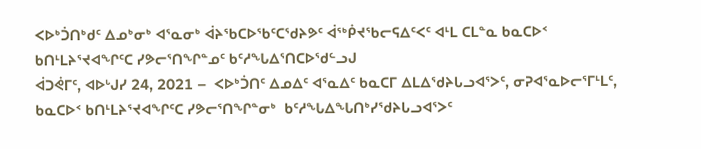ᐸᐅᒃᑑᑎᒃᑯᑦ ᐃᓄᒃᓂᒃ ᐊᕐᓇᓂᒃ ᐋᔨᖃᑕᐅᖃᑦᑕᖁᔨᕗᑦ ᐋᖅᑮᔪᖃᓕᕋᐃᑦᐸᑦ ᐊᒻᒪ ᑕᒪᓐᓇ ᑲᓇᑕᐅᑉ ᑲᑎᒻᒪᔨᕐᔪᐊᖏᑦᑕ ᓯᕗᓕᕐᑎᖏᓐᓄᑦ ᑲᑦᓱᖓᐃᕐᑎᑕᐅᖁᓪᓗᒍ
ᐋᑐᕚᒥᑦ, ᐊᐅᒡᒍᓯ 24, 2021 –  ᐸᐅᒃᑑᑎᑦ ᐃᓄᐃᑦ ᐊᕐᓇᐃᑦ ᑲᓇᑕᒥ ᐃᒪᐃᖁᔨᒐᓗᐊᕐᐳᑦ, ᓂᕈᐊᕐᓇᐅᓕᕐᒥᒻᒪᑦ, ᑲᓇᑕᐅᑉ ᑲᑎᒻᒪᔨᕐᔪᐊᖏᑦᑕ ᓯᕗᓕᕐᑎᖏᓐᓂᒃ  ᑲᑦᓱᖓᐃᖓᑎᒃᓯᖁᔨᒐᓗᐊᕐᐳᑦ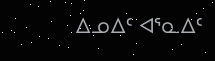ᐃᓄᐃᑦ ᐊᕐᓇᐃᑦ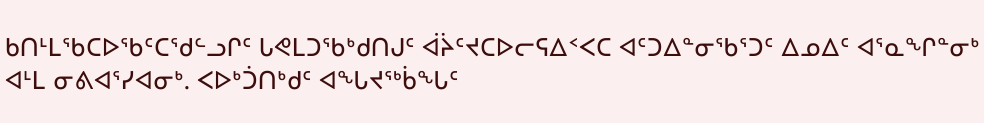ᑲᑎᒻᒪᖃᑕᐅᖃᑦᑕᖁᓪᓗᒋᑦ ᒐᕙᒪᑐᖃᒃᑯᑎᒍᑦ ᐋᔩᑦᔪᑕᐅᓕᕋᐃᑉᐸᑕ ᐊᑦᑐᐃᓐᓂᖃᕐᑐᑦ ᐃᓄᐃᑦ ᐊᕐᓇᖏᓐᓂᒃ ᐊᒻᒪ ᓂᕕᐊᕐᓯᐊᓂᒃ. ᐸᐅᒃᑑᑎᒃᑯᑦ ᐊᖓᔪᖅᑳᖓᑦ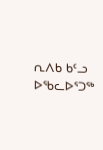ᕆᐱᑲ ᑲᑦᓗ ᐅᖃᓚᐅᕐᑐᖅ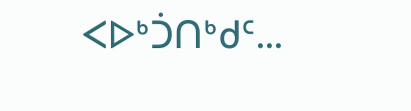ᐸᐅᒃᑑᑎᒃᑯᑦ...